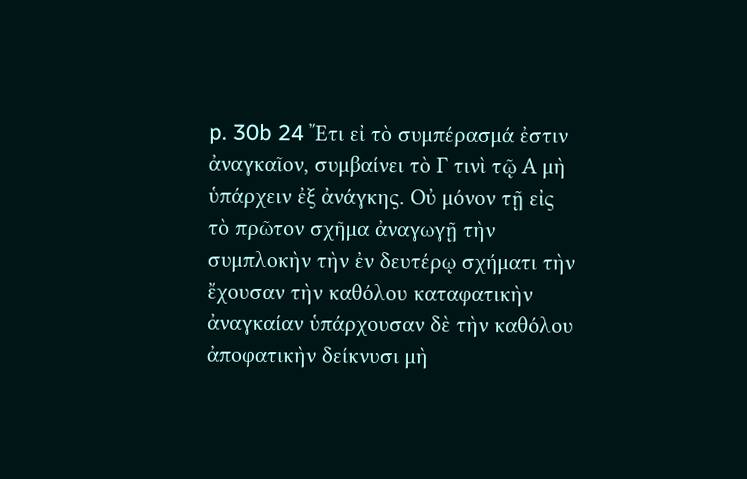p. 30b 24 Ἔτι εἰ τὸ συμπέρασμά ἐστιν ἀναγκαῖον, συμβαίνει τὸ Γ τινὶ τῷ Α μὴ ὑπάρχειν ἐξ ἀνάγκης. Οὐ μόνον τῇ εἰς τὸ πρῶτον σχῆμα ἀναγωγῇ τὴν συμπλοκὴν τὴν ἐν δευτέρῳ σχήματι τὴν ἔχουσαν τὴν καθόλου καταφατικὴν ἀναγκαίαν ὑπάρχουσαν δὲ τὴν καθόλου ἀποφατικὴν δείκνυσι μὴ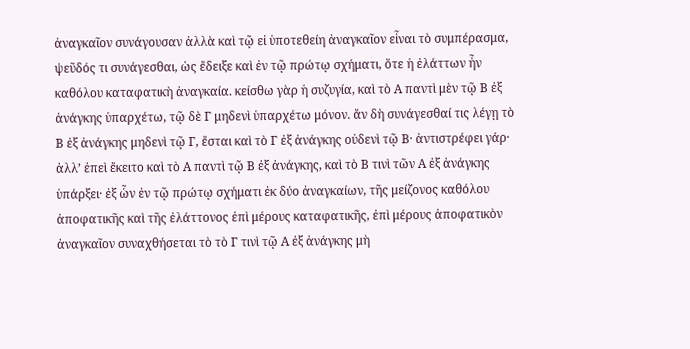ἀναγκαῖον συνάγουσαν ἀλλὰ καὶ τῷ εἰ ὑποτεθείη ἀναγκαῖον εἷναι τὸ συμπέρασμα, ψεῦδός τι συνάγεσθαι, ὡς ἔδειξε καὶ ἐν τῷ πρώτῳ σχήματι, ὅτε ἡ ἐλάττων ἦν καθόλου καταφατικὴ ἀναγκαία. κείσθω γὰρ ἡ συζυγία, καὶ τὸ Α παντὶ μὲν τῷ Β ἐξ ἀνάγκης ὑπαρχέτω, τῷ δὲ Γ μηδενὶ ὑπαρχέτω μόνον. ἄν δὴ συνάγεσθαί τις λέγῃ τὸ Β ἐξ ἀνάγκης μηδενὶ τῷ Γ, ἔσται καὶ τὸ Γ ἐξ ἀνάγκης οὐδενὶ τῷ Β· ἀντιστρέφει γάρ· ἀλλ’ ἐπεὶ ἔκειτο καὶ τὸ Α παντὶ τῷ Β ἐξ ἀνάγκης, καὶ τὸ Β τινὶ τῶν Α ἐξ ἀνάγκης ὑπάρξει· ἐξ ὧν ἐν τῷ πρώτῳ σχήματι ἐκ δύο ἀναγκαίων, τῆς μείζονος καθόλου ἀποφατικῆς καὶ τῆς ἐλάττονος ἐπὶ μέρους καταφατικῆς, ἐπὶ μέρους ἀποφατικὸν ἀναγκαῖον συναχθήσεται τὸ τὸ Γ τινὶ τῷ Α ἐξ ἀνάγκης μὴ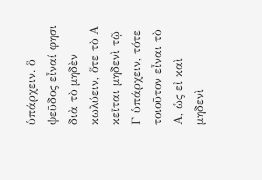ὑπάρχειν. ὃ ψεῦδος εἶναί φησι διὰ τὸ μηδὲν κωλύειν, ὅτε τὸ Α κεῖται μηδενὶ τῷ Γ ὑπάρχειν, τότε τοιοῦτον εἶναι τὸ Α, ὡς εἰ καὶ μηδενὶ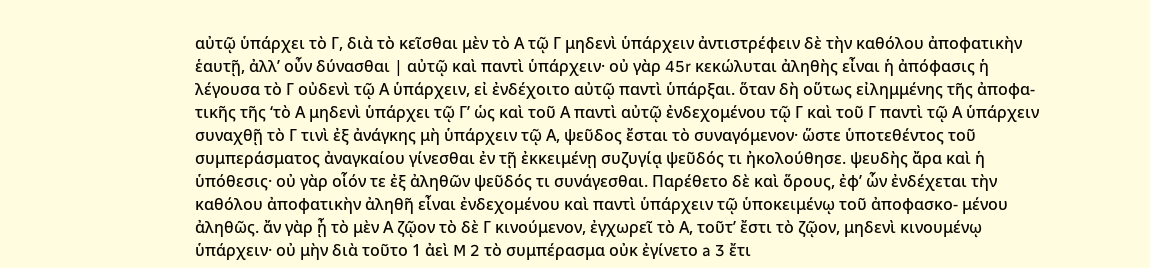αὐτῷ ὑπάρχει τὸ Γ, διὰ τὸ κεῖσθαι μὲν τὸ Α τῷ Γ μηδενὶ ὑπάρχειν ἀντιστρέφειν δὲ τὴν καθόλου ἀποφατικὴν ἑαυτῇ, ἀλλ’ οὖν δύνασθαι | αὐτῷ καὶ παντὶ ὑπάρχειν· οὐ γὰρ 45r κεκώλυται ἀληθὴς εἶναι ἡ ἀπόφασις ἡ λέγουσα τὸ Γ οὐδενὶ τῷ Α ὑπάρχειν, εἰ ἐνδέχοιτο αὐτῷ παντὶ ὑπάρξαι. ὅταν δὴ οὕτως εἰλημμένης τῆς ἀποφα- τικῆς τῆς ‘τὸ Α μηδενὶ ὑπάρχει τῷ Γ’ ὡς καὶ τοῦ Α παντὶ αὐτῷ ἐνδεχομένου τῷ Γ καὶ τοῦ Γ παντὶ τῷ Α ὑπάρχειν συναχθῇ τὸ Γ τινὶ ἐξ ἀνάγκης μὴ ὑπάρχειν τῷ Α, ψεῦδος ἔσται τὸ συναγόμενον· ὥστε ὑποτεθέντος τοῦ συμπεράσματος ἀναγκαίου γίνεσθαι ἐν τῇ ἐκκειμένῃ συζυγίᾳ ψεῦδός τι ἠκολούθησε. ψευδὴς ἄρα καὶ ἡ ὑπόθεσις· οὐ γὰρ οἷόν τε ἐξ ἀληθῶν ψεῦδός τι συνάγεσθαι. Παρέθετο δὲ καὶ ὅρους, ἐφ’ ὧν ἐνδέχεται τὴν καθόλου ἀποφατικὴν ἀληθῆ εἶναι ἐνδεχομένου καὶ παντὶ ὑπάρχειν τῷ ὑποκειμένῳ τοῦ ἀποφασκο- μένου ἀληθῶς. ἄν γὰρ ᾖ τὸ μὲν Α ζῷον τὸ δὲ Γ κινούμενον, ἐγχωρεῖ τὸ Α, τοῦτ’ ἔστι τὸ ζῷον, μηδενὶ κινουμένῳ ὑπάρχειν· οὐ μὴν διὰ τοῦτο 1 ἀεὶ M 2 τὸ συμπέρασμα οὐκ ἐγίνετο a 3 ἔτι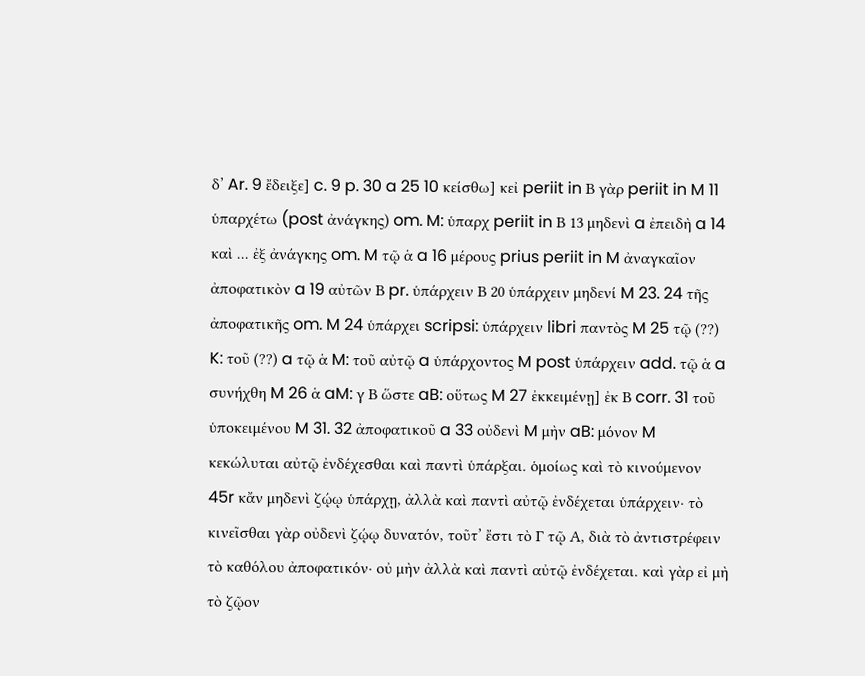δ’ Ar. 9 ἔδειξε] c. 9 p. 30 a 25 10 κείσθω] κεἰ periit in Β γὰρ periit in M 11 ὑπαρχέτω (post ἀνάγκης) om. M: ὑπαρχ periit in Β 13 μηδενὶ a ἐπειδὴ a 14 καὶ ... ἐξ ἀνάγκης om. M τῷ ἁ a 16 μέρους prius periit in M ἀναγκαῖον ἀποφατικὸν a 19 αὐτῶν Β pr. ὑπάρχειν Β 20 ὑπάρχειν μηδενί M 23. 24 τῆς ἀποφατικῆς om. M 24 ὑπάρχει scripsi: ὑπάρχειν libri παντὸς M 25 τῷ (??) K: τοῦ (??) a τῷ ἁ M: τοῦ αὐτῷ a ὑπάρχοντος M post ὑπάρχειν add. τῷ ἁ a συνήχθη M 26 ἁ aM: γ Β ὥστε aB: οὕτως M 27 ἐκκειμένῃ] ἐκ Β corr. 31 τοῦ ὑποκειμένου M 31. 32 ἀποφατικοῦ a 33 οὐδενὶ M μὴν aB: μόνον M κεκώλυται αὐτῷ ἐνδέχεσθαι καὶ παντὶ ὑπάρξαι. ὁμοίως καὶ τὸ κινούμενον 45r κἄν μηδενὶ ζῴῳ ὑπάρχῃ, ἀλλὰ καὶ παντὶ αὐτῷ ἐνδέχεται ὑπάρχειν· τὸ κινεῖσθαι γὰρ οὐδενὶ ζῴῳ δυνατόν, τοῦτ’ ἔστι τὸ Γ τῷ Α, διὰ τὸ ἀντιστρέφειν τὸ καθόλου ἀποφατικόν· οὐ μὴν ἀλλὰ καὶ παντὶ αὐτῷ ἐνδέχεται. καὶ γὰρ εἰ μὴ τὸ ζῷον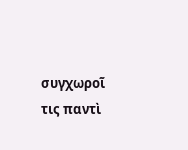συγχωροῖ τις παντὶ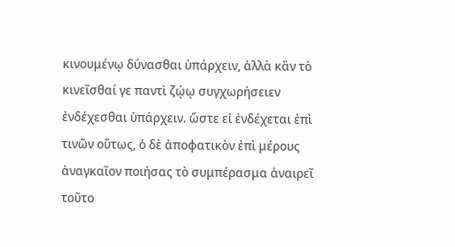κινουμένῳ δύνασθαι ὑπάρχειν, ἀλλὰ κἂν τὸ κινεῖσθαί γε παντὶ ζῴῳ συγχωρήσειεν ἐνδέχεσθαι ὑπάρχειν. ὥστε εἰ ἐνδέχεται ἐπὶ τινῶν οὕτως, ὁ δὲ ἀποφατικὸν ἐπὶ μέρους ἀναγκαῖον ποιήσας τὸ συμπέρασμα ἀναιρεῖ τοῦτο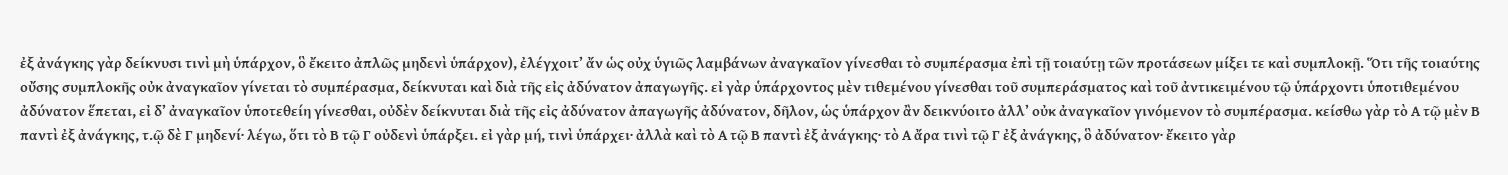ἐξ ἀνάγκης γὰρ δείκνυσι τινὶ μὴ ὑπάρχον, ὃ ἔκειτο ἀπλῶς μηδενὶ ὑπάρχον), ἐλέγχοιτ’ ἄν ὡς οὐχ ὑγιῶς λαμβάνων ἀναγκαῖον γίνεσθαι τὸ συμπέρασμα ἐπὶ τῇ τοιαύτῃ τῶν προτάσεων μίξει τε καὶ συμπλοκῇ. Ὅτι τῆς τοιαύτης οὔσης συμπλοκῆς οὐκ ἀναγκαῖον γίνεται τὸ συμπέρασμα, δείκνυται καὶ διὰ τῆς εἰς ἀδύνατον ἀπαγωγῆς. εἰ γὰρ ὑπάρχοντος μὲν τιθεμένου γίνεσθαι τοῦ συμπεράσματος καὶ τοῦ ἀντικειμένου τῷ ὑπάρχοντι ὑποτιθεμένου ἀδύνατον ἕπεται, εἰ δ’ ἀναγκαῖον ὑποτεθείη γίνεσθαι, οὐδὲν δείκνυται διὰ τῆς εἰς ἀδύνατον ἀπαγωγῆς ἀδύνατον, δῆλον, ὡς ὑπάρχον ἂν δεικνύοιτο ἀλλ’ οὐκ ἀναγκαῖον γινόμενον τὸ συμπέρασμα. κείσθω γὰρ τὸ Α τῷ μὲν Β παντὶ ἐξ ἀνάγκης, τ.ῷ δὲ Γ μηδενί· λέγω, ὅτι τὸ Β τῷ Γ οὐδενὶ ὑπάρξει. εἰ γὰρ μή, τινὶ ὑπάρχει· ἀλλὰ καὶ τὸ Α τῷ Β παντὶ ἐξ ἀνάγκης· τὸ Α ἄρα τινὶ τῷ Γ ἐξ ἀνάγκης, ὃ ἀδύνατον· ἔκειτο γὰρ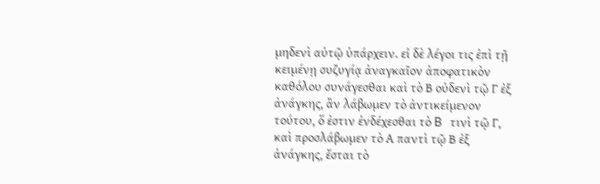μηδενὶ αὐτῷ ὑπάρχειν. εἰ δὲ λέγοι τις ἐπὶ τῇ κειμένῃ συζυγίᾳ ἀναγκαῖον ἀποφατικὸν καθόλου συνάγεσθαι καὶ τὸ Β οὐδενὶ τῷ Γ ἐξ ἀνάγκης, ἂν λάβωμεν τὸ ἀντικείμενον τούτου, ὅ ἐστιν ἐνδέχεσθαι τὸ B τινὶ τῷ Γ, καὶ προσλάβωμεν τὸ Α παντὶ τῷ Β ἐξ ἀνάγκης, ἔσται τὸ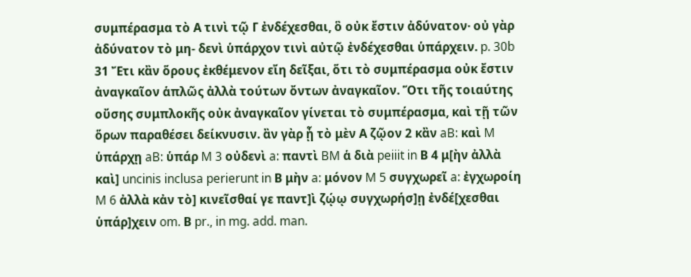συμπέρασμα τὸ Α τινὶ τῷ Γ ἐνδέχεσθαι, ὃ οὐκ ἔστιν ἀδύνατον· οὐ γὰρ ἀδύνατον τὸ μη- δενὶ ὑπάρχον τινὶ αὐτῷ ἐνδέχεσθαι ὑπάρχειν. p. 30b 31 Ἔτι κἂν ὅρους ἐκθέμενον εἴη δεῖξαι, ὅτι τὸ συμπέρασμα οὐκ ἔστιν ἀναγκαῖον ἁπλῶς ἀλλὰ τούτων ὄντων ἀναγκαῖον. Ὅτι τῆς τοιαύτης οὔσης συμπλοκῆς οὐκ ἀναγκαῖον γίνεται τὸ συμπέρασμα, καὶ τῇ τῶν ὅρων παραθέσει δείκνυσιν. ἂν γὰρ ᾖ τὸ μὲν Α ζῷον 2 κἂν aB: καὶ M ὑπάρχῃ aB: ὑπάρ M 3 οὐδενὶ a: παντὶ BM ἁ διὰ peiiit in Β 4 μ[ὴν ἀλλὰ καὶ] uncinis inclusa perierunt in Β μὴν a: μόνον M 5 συγχωρεῖ a: ἐγχωροίη M 6 ἀλλὰ κἀν τὸ] κινεῖσθαί γε παντ]ὶ ζῴῳ συγχωρήσ]ῃ ἐνδέ[χεσθαι ὑπάρ]χειν om. Β pr., in mg. add. man.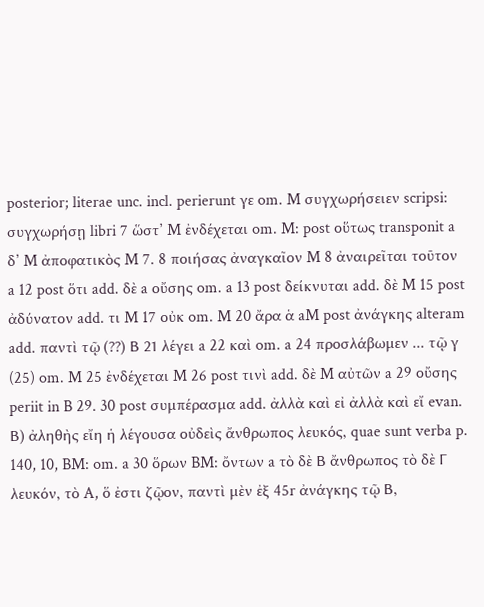posterior; literae unc. incl. perierunt γε om. M συγχωρήσειεν scripsi: συγχωρήσῃ libri 7 ὥστ’ M ἐνδέχεται om. M: post οὕτως transponit a δ’ M ἀποφατικὸς M 7. 8 ποιήσας ἀναγκαῖον M 8 ἀναιρεῖται τοῦτον a 12 post ὅτι add. δὲ a οὔσης om. a 13 post δείκνυται add. δὲ M 15 post ἀδύνατον add. τι M 17 οὐκ om. M 20 ἄρα ἁ aM post ἀνάγκης alteram add. παντὶ τῷ (??) Β 21 λέγει a 22 καὶ om. a 24 προσλάβωμεν ... τῷ γ (25) om. M 25 ἐνδέχεται M 26 post τινὶ add. δὲ M αὐτῶν a 29 οὔσης periit in B 29. 30 post συμπέρασμα add. ἀλλὰ καὶ εἰ ἀλλὰ καὶ εἴ evan. Β) ἀληθὴς εἴη ἡ λέγουσα οὐδεὶς ἄνθρωπος λευκός, quae sunt verba p. 140, 10, BM: om. a 30 ὅρων BM: ὄντων a τὸ δὲ Β ἄνθρωπος τὸ δὲ Γ λευκόν, τὸ A, ὅ ἐστι ζῷον, παντὶ μὲν ἐξ 45r ἀνάγκης τῷ Β,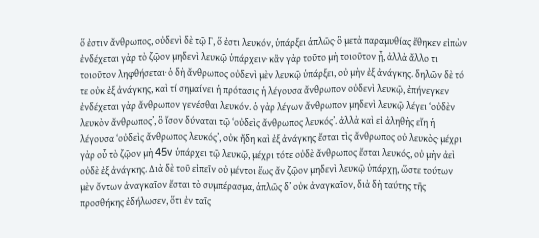ὅ ἐστιν ἄνθρωπος, οὐδενὶ δὲ τῷ Γ, ὅ ἐστι λευκόν, ὑπάρξει ἁπλῶς· ὃ μετὰ παραμυθίας ἔθηκεν εἰπὼν ἐνδέχεται γὰρ τὸ ζῷον μηδενὶ λευκῷ ὑπάρχειν· κἂν γὰρ τοῦτο μὴ τοιοῦτον ᾖ, ἀλλὰ ἄλλο τι τοιοῦτον ληφθήσεται· ὁ δὴ ἄνθρωπος οὐδενὶ μὲν λευκῷ ὑπάρξει, οὐ μὴν ἐξ ἀνάγκης. δηλῶν δὲ τό τε οὐκ ἐξ ἀνάγκης, καὶ τί σημαίνει ἡ πρότασις ἡ λέγουσα ἄνθρωπον οὐδενὶ λευκῷ, ἐπήνεγκεν ἐνδέχεται γὰρ ἄνθρωπον γενέσθαι λευκόν. ὁ γὰρ λέγων ἄνθρωπον μηδενὶ λευκῷ λέγει ‘οὐδὲν λευκὸν ἄνθρωπος’, ὃ ἴσον δύναται τῷ ‘οὐδεὶς ἄνθρωπος λευκός’. ἀλλὰ καὶ εἰ ἀληθὴς εἴη ἡ λέγουσα ‘οὐδεὶς ἄνθρωπος λευκός’, οὐκ ἤδη καὶ ἐξ ἀνάγκης ἔσται τὶς ἄνθρωπος οὐ λευκὸς· μέχρι γὰρ οὗ τὸ ζῷον μὴ 45v ὑπάρχει τῷ λευκῷ, μέχρι τότε οὐδὲ ἄνθρωπος ἔσται λευκός, οὐ μὴν ἀεὶ οὐδὲ ἐξ ἀνάγκης. Διὰ δὲ τοῦ εἰπεῖν οὐ μέντοι ἕως ἄν ζῷον μηδενὶ λευκῷ ὑπάρχῃ, ὥστε τούτων μὲν ὄντων ἀναγκαῖον ἔσται τὸ συμπέρασμα, ἁπλῶς δ’ οὐκ ἀναγκαῖον, διὰ δὴ ταύτης τῆς προσθήκης ἐδήλωσεν, ὅτι ἐν ταῖς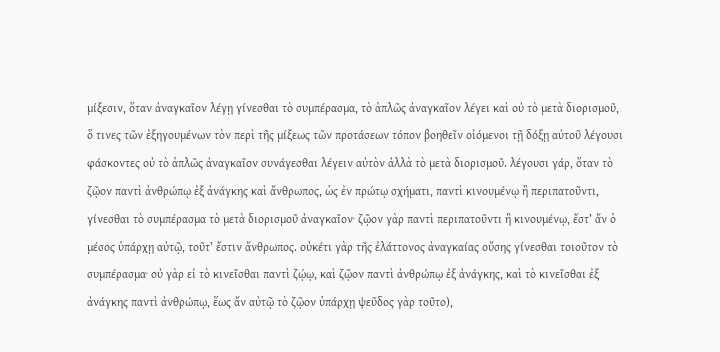μίξεσιν, ὅταν ἀναγκαῖον λέγῃ γίνεσθαι τὸ συμπέρασμα, τὸ ἁπλῶς ἀναγκαῖον λέγει καὶ οὐ τὸ μετὰ διορισμοῦ, ὅ τινες τῶν ἐξηγουμένων τὸν περὶ τῆς μίξεως τῶν προτάσεων τόπον βοηθεῖν οἰόμενοι τῇ δόξῃ αὐτοῦ λέγουσι φάσκοντες οὐ τὸ ἁπλῶς ἀναγκαῖον συνάγεσθαι λέγειν αὐτὸν ἀλλὰ τὸ μετὰ διορισμοῦ. λέγουσι γάρ, ὅταν τὸ ζῷον παντὶ ἀνθρώπῳ ἐξ ἀνάγκης καὶ ἄνθρωπος, ὡς ἐν πρώτῳ σχήματι, παντὶ κινουμένῳ ἢ περιπατοῦντι, γίνεσθαι τὸ συμπέρασμα τὸ μετὰ διορισμοῦ ἀναγκαῖον· ζῷον γὰρ παντὶ περιπατοῦντι ἢ κινουμένῳ, ἔστ’ ἄν ὁ μέσος ὑπάρχῃ αὐτῷ, τοῦτ’ ἔστιν ἄνθρωπος. οὐκέτι γὰρ τῆς ἐλάττονος ἀναγκαίας οὔσης γίνεσθαι τοιοῦτον τὸ συμπέρασμα· οὐ γὰρ εἰ τὸ κινεῖσθαι παντὶ ζῴῳ, καὶ ζῷον παντὶ ἀνθρώπῳ ἐξ ἀνάγκης, καὶ τὸ κινεῖσθαι ἐξ ἀνάγκης παντὶ ἀνθρώπῳ, ἕως ἄν αὐτῷ τὸ ζῷον ὑπάρχῃ ψεῦδος γὰρ τοῦτο),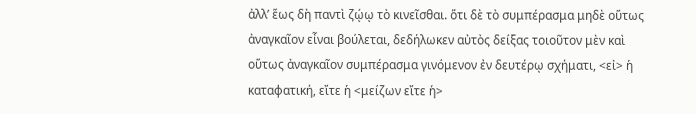ἀλλ’ ἕως δὴ παντὶ ζῴῳ τὸ κινεῖσθαι. ὅτι δὲ τὸ συμπέρασμα μηδὲ οὕτως ἀναγκαῖον εἶναι βούλεται, δεδήλωκεν αὐτὸς δείξας τοιοῦτον μὲν καὶ οὕτως ἀναγκαῖον συμπέρασμα γινόμενον ἐν δευτέρῳ σχήματι, <εἰ> ἡ καταφατική, εἴτε ἡ <μείζων εἴτε ἡ>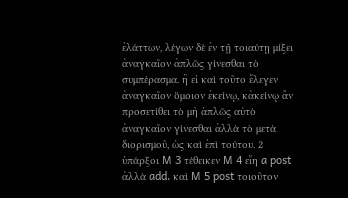ἐλάττων, λέγων δὲ ἐν τῇ τοιαύτῃ μίξει ἀναγκαῖον ἀπλῶς γίνεσθαι τὸ συμπέρασμα. ἢ εἰ καὶ τοῦτο ἔλεγεν ἀναγκαῖον ὅμοιον ἐκείνῳ, κἀκείνῳ ἄν προσετίθει τὸ μὴ ἁπλῶς αὐτὸ ἀναγκαῖον γίνεσθαι ἀλλὰ τὸ μετὰ διορισμοῦ, ὡς καὶ ἐπὶ τούτου. 2 ὑπάρξοι M 3 τέθεικεν M 4 εἴη a post ἀλλὰ add. καὶ M 5 post τοιοῦτον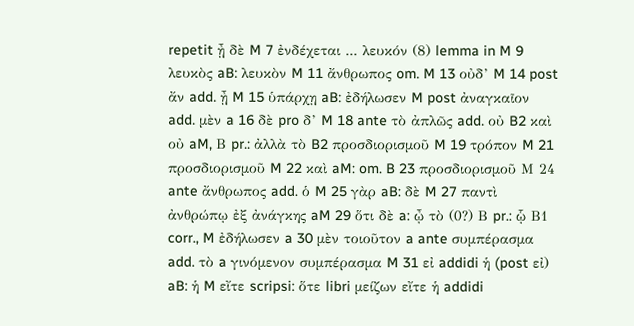repetit ᾖ δὲ M 7 ἐνδέχεται ... λευκόν (8) lemma in M 9 λευκὸς aB: λευκὸν M 11 ἄνθρωπος om. M 13 οὐδ’ M 14 post ἄν add. ᾖ M 15 ὑπάρχῃ aB: ἐδήλωσεν M post ἀναγκαῖον add. μὲν a 16 δὲ pro δ’ M 18 ante τὸ ἀπλῶς add. οὐ B2 καὶ οὐ aM, Β pr.: ἀλλὰ τὸ B2 προσδιορισμοῦ M 19 τρόπον M 21 προσδιορισμοῦ M 22 καὶ aM: om. B 23 προσδιορισμοῦ Μ 24 ante ἄνθρωπος add. ὁ M 25 γὰρ aB: δὲ M 27 παντὶ ἀνθρώπῳ ἐξ ἀνάγκης aM 29 ὅτι δὲ a: ᾦ τὸ (0?) Β pr.: ᾧ Β1 corr., M ἐδήλωσεν a 30 μὲν τοιοῦτον a ante συμπέρασμα add. τὸ a γινόμενον συμπέρασμα M 31 εἰ addidi ἡ (post εἰ) aB: ἡ M εἴτε scripsi: ὅτε libri μείζων εἴτε ἡ addidi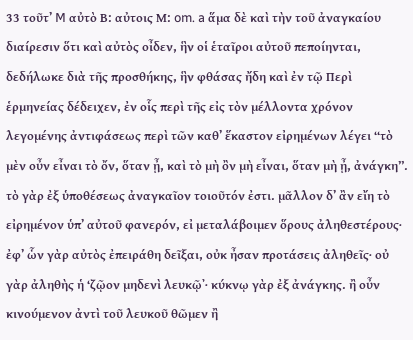33 τοῦτ’ M αὐτὸ Β: αὐτοις Μ: om. a ἅμα δὲ καὶ τὴν τοῦ ἀναγκαίου διαίρεσιν ὅτι καὶ αὐτὸς οἶδεν, ἣν οἱ ἑταῖροι αὐτοῦ πεποίηνται, δεδήλωκε διὰ τῆς προσθήκης, ἣν φθάσας ἤδη καὶ ἐν τῷ Περὶ ἑρμηνείας δέδειχεν, ἐν οἷς περὶ τῆς εἰς τὸν μέλλοντα χρόνον λεγομένης ἀντιφάσεως περὶ τῶν καθ’ ἕκαστον εἰρημένων λέγει “τὸ μὲν οὖν εἶναι τὸ ὄν, ὅταν ᾖ, καὶ τὸ μὴ ὂν μὴ εἶναι, ὅταν μὴ ᾖ, ἀνάγκη”. τὸ γὰρ ἐξ ὑποθέσεως ἀναγκαῖον τοιοῦτόν ἐστι. μᾶλλον δ’ ἂν εἴη τὸ εἰρημένον ὑπ’ αὐτοῦ φανερόν, εἰ μεταλάβοιμεν ὅρους ἀληθεστέρους· ἐφ’ ὧν γὰρ αὐτὸς ἐπειράθη δεῖξαι, οὐκ ἦσαν προτάσεις ἀληθεῖς· οὐ γὰρ ἀληθὴς ἡ ‘ζῷον μηδενὶ λευκῷ᾿· κύκνῳ γὰρ ἐξ ἀνάγκης. ἢ οὖν κινούμενον ἀντὶ τοῦ λευκοῦ θῶμεν ἢ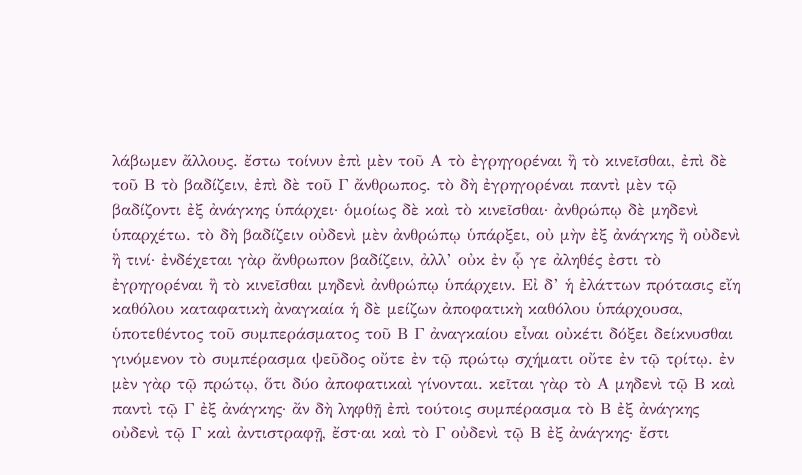λάβωμεν ἄλλους. ἔστω τοίνυν ἐπὶ μὲν τοῦ Α τὸ ἐγρηγορέναι ἢ τὸ κινεῖσθαι, ἐπὶ δὲ τοῦ Β τὸ βαδίζειν, ἐπὶ δὲ τοῦ Γ ἄνθρωπος. τὸ δὴ ἐγρηγορέναι παντὶ μὲν τῷ βαδίζοντι ἐξ ἀνάγκης ὑπάρχει· ὁμοίως δὲ καὶ τὸ κινεῖσθαι· ἀνθρώπῳ δὲ μηδενὶ ὑπαρχέτω. τὸ δὴ βαδίζειν οὐδενὶ μὲν ἀνθρώπῳ ὑπάρξει, οὐ μὴν ἐξ ἀνάγκης ἢ οὐδενὶ ἢ τινί· ἐνδέχεται γὰρ ἄνθρωπον βαδίζειν, ἀλλ’ οὐκ ἐν ᾧ γε ἀληθές ἐστι τὸ ἐγρηγορέναι ἢ τὸ κινεῖσθαι μηδενὶ ἀνθρώπῳ ὑπάρχειν. Εἰ δ’ ἡ ἐλάττων πρότασις εἴη καθόλου καταφατικὴ ἀναγκαία ἡ δὲ μείζων ἀποφατικὴ καθόλου ὑπάρχουσα, ὑποτεθέντος τοῦ συμπεράσματος τοῦ Β Γ ἀναγκαίου εἶναι οὐκέτι δόξει δείκνυσθαι γινόμενον τὸ συμπέρασμα ψεῦδος οὔτε ἐν τῷ πρώτῳ σχήματι οὔτε ἐν τῷ τρίτῳ. ἐν μὲν γὰρ τῷ πρώτῳ, ὅτι δύο ἀποφατικαὶ γίνονται. κεῖται γὰρ τὸ Α μηδενὶ τῷ Β καὶ παντὶ τῷ Γ ἐξ ἀνάγκης· ἄν δὴ ληφθῇ ἐπὶ τούτοις συμπέρασμα τὸ Β ἐξ ἀνάγκης οὐδενὶ τῷ Γ καὶ ἀντιστραφῇ, ἔστ·αι καὶ τὸ Γ οὐδενὶ τῷ Β ἐξ ἀνάγκης· ἔστι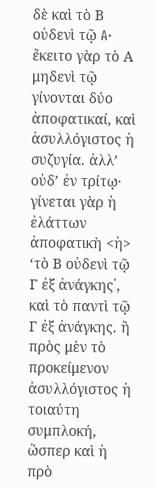δὲ καὶ τὸ Β οὐδενὶ τῷ A· ἔκειτο γὰρ τὸ Α μηδενὶ τῷ γίνονται δύο ἀποφατικαί, καὶ ἀσυλλόγιστος ἡ συζυγία. ἀλλ’ οὐδ’ ἐν τρίτῳ· γίνεται γὰρ ἡ ἐλάττων ἀποφατικὴ <ἡ> ‘τὸ Β οὐδενὶ τῷ Γ ἐξ ἀνάγκης᾿, καὶ τὸ παντὶ τῷ Γ ἐξ ἀνάγκης. ἢ πρὸς μὲν τὸ προκείμενον ἀσυλλόγιστος ἡ τοιαύτη συμπλοκή, ὥσπερ καὶ ἡ πρὸ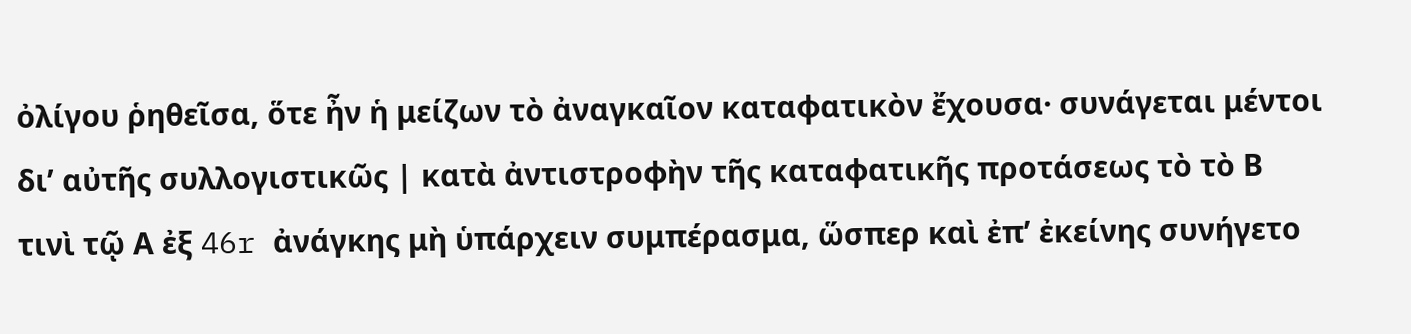ὀλίγου ῥηθεῖσα, ὅτε ἦν ἡ μείζων τὸ ἀναγκαῖον καταφατικὸν ἔχουσα· συνάγεται μέντοι δι’ αὐτῆς συλλογιστικῶς | κατὰ ἀντιστροφὴν τῆς καταφατικῆς προτάσεως τὸ τὸ Β τινὶ τῷ Α ἐξ 46r ἀνάγκης μὴ ὑπάρχειν συμπέρασμα, ὥσπερ καὶ ἐπ’ ἐκείνης συνήγετο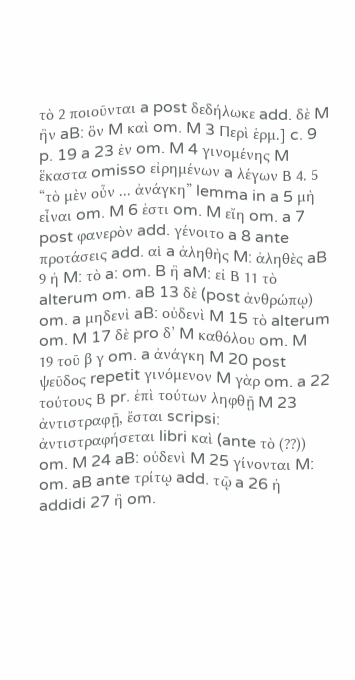τὸ 2 ποιοῦνται a post δεδήλωκε add. δὲ M ἢν aB: ὃν M καὶ om. M 3 Περὶ ἑρμ.] c. 9 p. 19 a 23 ἐν om. M 4 γινομένης M ἕκαστα omisso εἰρημένων a λέγων Β 4. 5 “τὸ μὲν οὖν ... ἀνάγκη” lemma in a 5 μὴ εἶναι om. M 6 ἐστι om. M εἴη om. a 7 post φανερὸν add. γένοιτο a 8 ante προτάσεις add. αἱ a ἀληθὴς M: ἀληθὲς aB 9 ἡ M: τὸ a: om. B ἢ aM: εἰ Β 11 τὸ alterum om. aB 13 δὲ (post ἀνθρώπῳ) om. a μηδενὶ aB: οὐδενὶ M 15 τὸ alterum om. M 17 δὲ pro δ’ M καθόλου om. M 19 τοῦ β γ om. a ἀνάγκη M 20 post ψεῦδος repetit γινόμενον M γὰρ om. a 22 τούτους Β pr. ἐπὶ τούτων ληφθῇ M 23 ἀντιστραφῇ, ἔσται scripsi: ἀντιστραφήσεται libri καὶ (ante τὸ (??)) om. M 24 aB: οὐδενὶ M 25 γίνονται M: om. aB ante τρίτῳ add. τῷ a 26 ἡ addidi 27 ἢ om.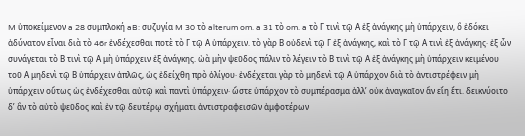M ὑποκείμενον a 28 συμπλοκή aB: συζυγία M 30 τὸ alterum om. a 31 τὸ om. a τὸ Γ τινὶ τῷ Α ἐξ ἀνάγκης μὴ ὑπάρχειν, ὃ ἐδόκει ἀδύνατον εἶναι διὰ τὸ 46r ἐνδέχεσθαι ποτὲ τὸ Γ τῷ Α ὑπάρχειν. τὸ γὰρ Β οὐδενὶ τῷ Γ ἐξ ἀνάγκης, καὶ τὸ Γ τῷ Α τινὶ ἐξ ἀνάγκης· ἐξ ὧν συνάγεται τὸ Β τινὶ τῷ Α μὴ ὑπάρχειν ἐξ ἀνάγκης. ὠὰ μὴν ψεῦδος πάλιν τὸ λέγειν τὸ Β τινὶ τῷ Α ἐξ ἀνάγκης μὴ ὑπάρχειν κειμένου τοῦ Α μηδενὶ τῷ Β ὑπάρχειν ἀπλῶς, ὡς ἐδείχθη πρὸ ὀλίγου· ἐνδέχεται γὰρ τὸ μηδενὶ τῷ Α ὑπάρχον διὰ τὸ ἀντιστρέφειν μὴ ὑπάρχειν οὕτως ὡς ἐνδέχεσθαι αὐτῷ καὶ παντὶ ὑπάρχειν· ὥστε ὑπάρχον τὸ συμπέρασμα ἀλλ’ οὐκ ἀναγκαῖον ἄν εἴη ἔτι. δεικνύοιτο δ’ ἂν τὸ αὐτὸ ψεῦδος καὶ ἐν τῷ δευτέρῳ σχήματι ἀντιστραφεισῶν ἀμφοτέρων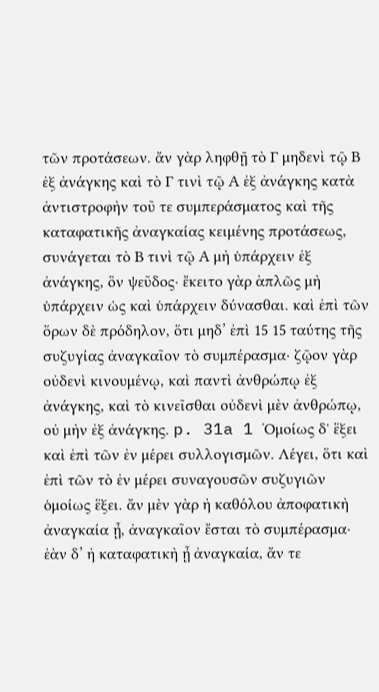τῶν προτάσεων. ἄν γὰρ ληφθῇ τὸ Γ μηδενὶ τῷ Β ἐξ ἀνάγκης καὶ τὸ Γ τινὶ τῷ Α ἐξ ἀνάγκης κατὰ ἀντιστροφὴν τοῦ τε συμπεράσματος καὶ τῆς καταφατικῆς ἀναγκαίας κειμένης προτάσεως, συνάγεται τὸ Β τινὶ τῷ Α μὴ ὑπάρχειν ἐξ ἀνάγκης, ὂν ψεῦδος· ἔκειτο γὰρ ἁπλῶς μὴ ὑπάρχειν ὡς καὶ ὑπάρχειν δύνασθαι. καὶ ἐπὶ τῶν ὅρων δὲ πρόδηλον, ὅτι μηδ’ ἐπὶ 15 15 ταύτης τῆς συζυγίας ἀναγκαῖον τὸ συμπέρασμα· ζῷον γὰρ οὐδενὶ κινουμένῳ, καὶ παντὶ ἀνθρώπῳ ἐξ ἀνάγκης, καὶ τὸ κινεῖσθαι οὐδενὶ μὲν ἀνθρώπῳ, οὐ μὴν ἐξ ἀνάγκης. p. 31a 1 Ὁμοίως δ᾿ ἕξει καὶ ἐπὶ τῶν ἐν μέρει συλλογισμῶν. Λέγει, ὅτι καὶ ἐπὶ τῶν τὸ ἐν μέρει συναγουσῶν συζυγιῶν ὁμοίως ἕξει. ἄν μὲν γὰρ ἡ καθόλου ἀποφατικὴ ἀναγκαία ᾖ, ἀναγκαῖον ἔσται τὸ συμπέρασμα· ἐὰν δ’ ἡ καταφατικὴ ᾖ ἀναγκαία, ἄν τε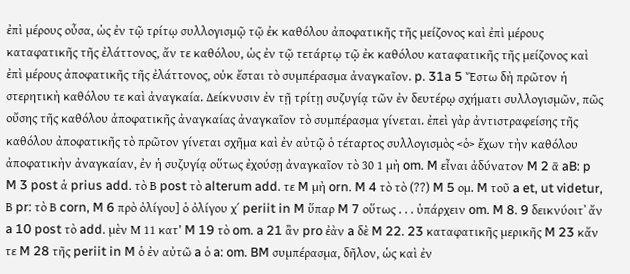ἐπὶ μέρους οὖσα, ὡς ἐν τῷ τρίτῳ συλλογισμῷ τῷ ἐκ καθόλου ἀποφατικῆς τῆς μείζονος καὶ ἐπὶ μέρους καταφατικῆς τῆς ἐλάττονος, ἄν τε καθόλου, ὡς ἐν τῷ τετάρτῳ τῷ ἐκ καθόλου καταφατικῆς τῆς μείζονος καὶ ἐπὶ μέρους ἀποφατικῆς τῆς ἐλάττονος, οὐκ ἔσται τὸ συμπέρασμα ἀναγκαῖον. p. 31a 5 Ἔστω δὴ πρῶτον ἡ στερητικὴ καθόλου τε καὶ ἀναγκαία. Δείκνυσιν ἐν τῇ τρίτῃ συζυγίᾳ τῶν ἐν δευτέρῳ σχήματι συλλογισμῶν, πῶς οὔσης τῆς καθόλου ἀποφατικῆς ἀναγκαίας ἀναγκαῖον τὸ συμπέρασμα γίνεται. ἐπεὶ γὰρ ἀντιστραφείσης τῆς καθόλου ἀποφατικῆς τὸ πρῶτον γίνεται σχῆμα καὶ ἐν αὐτῷ ὁ τέταρτος συλλογισμὸς <ὁ> ἔχων τὴν καθόλου ἀποφατικὴν ἀναγκαίαν, ἐν ἡ συζυγίᾳ οὕτως ἐχούσῃ ἀναγκαῖον τὸ 30 1 μὴ om. M εἶναι ἀδύνατον M 2 ᾱ aB: p M 3 post ἁ prius add. τὸ Β post τὸ alterum add. τε M μὴ orn. M 4 τὸ τὸ (??) M 5 ομ. M τοῦ a et, ut videtur, Β pr: τὸ Β corn, M 6 πρὸ ὀλίγου] ὁ ὀλίγου χ΄ periit in M ὕπαρ M 7 οὕτως . . . ὑπάρχειν om. M 8. 9 δεικνύοιτ᾿ ἄν a 10 post τὸ add. μὲν Μ 11 κατ’ M 19 τὸ om. a 21 ἂν pro ἐὰν a δὲ M 22. 23 καταφατικῆς μερικῆς M 23 κἄν τε M 28 τῆς periit in M ὁ ἐν αὐτῶ a ὁ a: om. BM συμπέρασμα, δῆλον, ὡς καὶ ἐν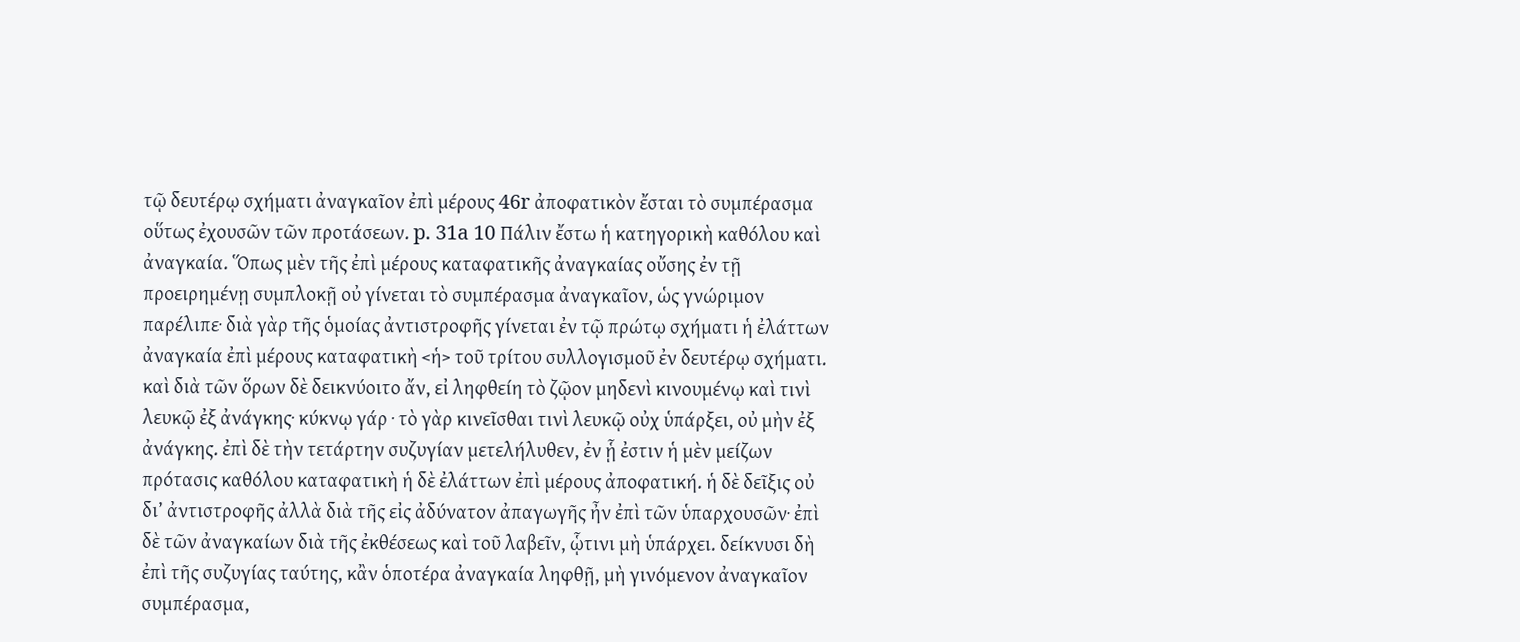τῷ δευτέρῳ σχήματι ἀναγκαῖον ἐπὶ μέρους 46r ἀποφατικὸν ἔσται τὸ συμπέρασμα οὕτως ἐχουσῶν τῶν προτάσεων. p. 31a 10 Πάλιν ἔστω ἡ κατηγορικὴ καθόλου καὶ ἀναγκαία. Ὅπως μὲν τῆς ἐπὶ μέρους καταφατικῆς ἀναγκαίας οὔσης ἐν τῇ προειρημένῃ συμπλοκῇ οὐ γίνεται τὸ συμπέρασμα ἀναγκαῖον, ὡς γνώριμον παρέλιπε· διὰ γὰρ τῆς ὁμοίας ἀντιστροφῆς γίνεται ἐν τῷ πρώτῳ σχήματι ἡ ἐλάττων ἀναγκαία ἐπὶ μέρους καταφατικὴ <ἡ> τοῦ τρίτου συλλογισμοῦ ἐν δευτέρῳ σχήματι. καὶ διὰ τῶν ὅρων δὲ δεικνύοιτο ἄν, εἰ ληφθείη τὸ ζῷον μηδενὶ κινουμένῳ καὶ τινὶ λευκῷ ἐξ ἀνάγκης· κύκνῳ γάρ · τὸ γὰρ κινεῖσθαι τινὶ λευκῷ οὐχ ὑπάρξει, οὐ μὴν ἐξ ἀνάγκης. ἐπὶ δὲ τὴν τετάρτην συζυγίαν μετελήλυθεν, ἐν ᾗ ἐστιν ἡ μὲν μείζων πρότασις καθόλου καταφατικὴ ἡ δὲ ἐλάττων ἐπὶ μέρους ἀποφατική. ἡ δὲ δεῖξις οὐ δι’ ἀντιστροφῆς ἀλλὰ διὰ τῆς εἰς ἀδύνατον ἀπαγωγῆς ἦν ἐπὶ τῶν ὑπαρχουσῶν· ἐπὶ δὲ τῶν ἀναγκαίων διὰ τῆς ἐκθέσεως καὶ τοῦ λαβεῖν, ᾧτινι μὴ ὑπάρχει. δείκνυσι δὴ ἐπὶ τῆς συζυγίας ταύτης, κἂν ὁποτέρα ἀναγκαία ληφθῇ, μὴ γινόμενον ἀναγκαῖον συμπέρασμα,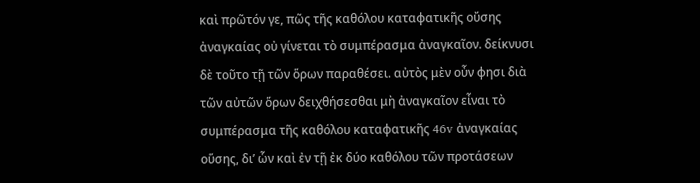καὶ πρῶτόν γε, πῶς τῆς καθόλου καταφατικῆς οὔσης ἀναγκαίας οὐ γίνεται τὸ συμπέρασμα ἀναγκαῖον. δείκνυσι δὲ τοῦτο τῇ τῶν ὅρων παραθέσει. αὐτὸς μὲν οὖν φησι διὰ τῶν αὐτῶν ὅρων δειχθήσεσθαι μὴ ἀναγκαῖον εἶναι τὸ συμπέρασμα τῆς καθόλου καταφατικῆς 46v ἀναγκαίας οὕσης, δι’ ὧν καὶ ἐν τῇ ἐκ δύο καθόλου τῶν προτάσεων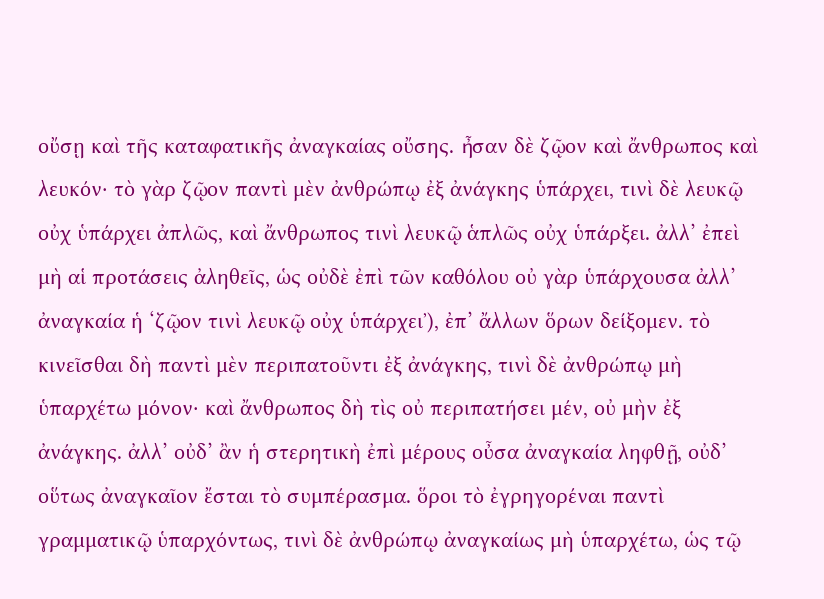οὔσῃ καὶ τῆς καταφατικῆς ἀναγκαίας οὔσης. ἦσαν δὲ ζῷον καὶ ἄνθρωπος καὶ λευκόν· τὸ γὰρ ζῷον παντὶ μὲν ἀνθρώπῳ ἐξ ἀνάγκης ὑπάρχει, τινὶ δὲ λευκῷ οὐχ ὑπάρχει ἀπλῶς, καὶ ἄνθρωπος τινὶ λευκῷ ἁπλῶς οὐχ ὑπάρξει. ἀλλ’ ἐπεὶ μὴ αἱ προτάσεις ἀληθεῖς, ὡς οὐδὲ ἐπὶ τῶν καθόλου οὐ γὰρ ὑπάρχουσα ἀλλ’ ἀναγκαία ἡ ‘ζῷον τινὶ λευκῷ οὐχ ὑπάρχει᾿), ἐπ’ ἄλλων ὅρων δείξομεν. τὸ κινεῖσθαι δὴ παντὶ μὲν περιπατοῦντι ἐξ ἀνάγκης, τινὶ δὲ ἀνθρώπῳ μὴ ὑπαρχέτω μόνον· καὶ ἄνθρωπος δὴ τὶς οὐ περιπατήσει μέν, οὐ μὴν ἐξ ἀνάγκης. ἀλλ’ οὐδ’ ἂν ἡ στερητικὴ ἐπὶ μέρους οὖσα ἀναγκαία ληφθῇ, οὐδ’ οὕτως ἀναγκαῖον ἔσται τὸ συμπέρασμα. ὅροι τὸ ἐγρηγορέναι παντὶ γραμματικῷ ὑπαρχόντως, τινὶ δὲ ἀνθρώπῳ ἀναγκαίως μὴ ὑπαρχέτω, ὡς τῷ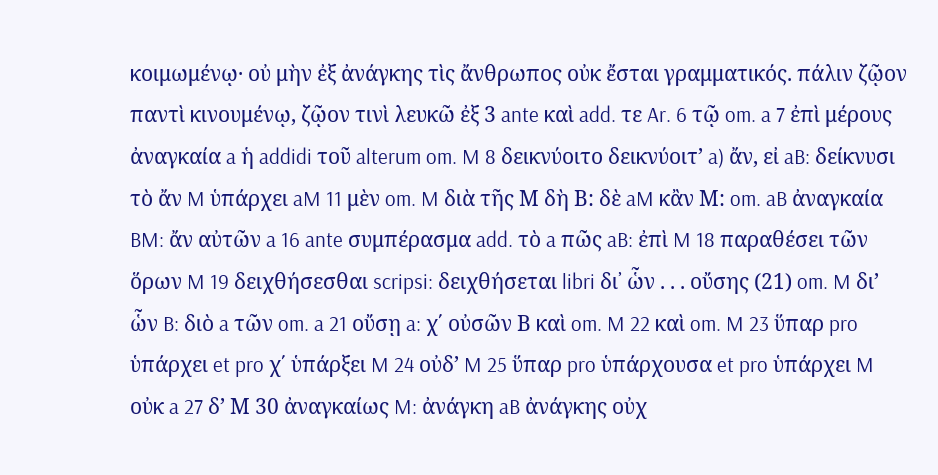κοιμωμένῳ· οὐ μὴν ἐξ ἀνάγκης τὶς ἄνθρωπος οὐκ ἔσται γραμματικός. πάλιν ζῷον παντὶ κινουμένῳ, ζῷον τινὶ λευκῶ ἐξ 3 ante καὶ add. τε Ar. 6 τῷ om. a 7 ἐπὶ μέρους ἀναγκαία a ἡ addidi τοῦ alterum om. M 8 δεικνύοιτο δεικνύοιτ’ a) ἄν, εἰ aB: δείκνυσι τὸ ἄν M ὑπάρχει aM 11 μὲν om. M διὰ τῆς Μ δὴ Β: δὲ aM κἂν Μ: om. aB ἀναγκαία BM: ἄν αὐτῶν a 16 ante συμπέρασμα add. τὸ a πῶς aB: ἐπὶ M 18 παραθέσει τῶν ὅρων M 19 δειχθήσεσθαι scripsi: δειχθήσεται libri δι᾿ ὧν . . . οὔσης (21) om. M δι’ ὧν B: διὸ a τῶν om. a 21 οὔσῃ a: χ΄ οὐσῶν Β καὶ om. M 22 καὶ om. M 23 ὕπαρ pro ὑπάρχει et pro χ΄ ὑπάρξει M 24 οὐδ’ M 25 ὕπαρ pro ὑπάρχουσα et pro ὑπάρχει M οὐκ a 27 δ’ Μ 30 ἀναγκαίως M: ἀνάγκη aB ἀνάγκης οὐχ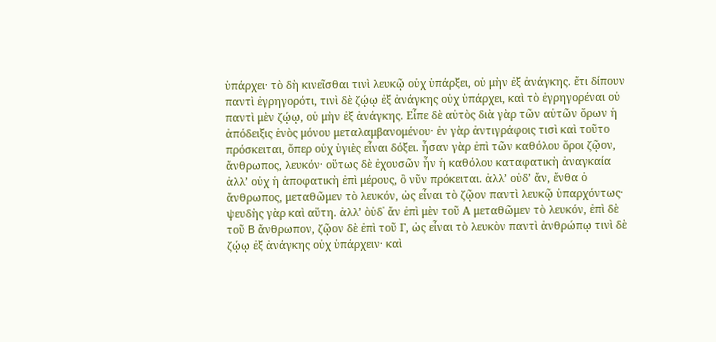ὑπάρχει· τὸ δὴ κινεῖσθαι τινὶ λευκῷ οὐχ ὑπάρξει, οὐ μὴν ἐξ ἀνάγκης. ἔτι δίπουν παντὶ ἐγρηγορότι, τινὶ δὲ ζῴῳ ἐξ ἀνάγκης οὐχ ὑπάρχει, καὶ τὸ ἐγρηγορέναι οὐ παντὶ μὲν ζῴῳ, οὐ μὴν ἐξ ἀνάγκης. Εἶπε δὲ αὐτὸς διὰ γὰρ τῶν αὐτῶν ὅρων ἡ ἀπόδειξις ἑνὸς μόνου μεταλαμβανομένου· ἐν γὰρ ἀντιγράφοις τισὶ καὶ τοῦτο πρόσκειται, ὅπερ οὐχ ὑγιὲς εἶναι δόξει. ἦσαν γὰρ ἐπὶ τῶν καθόλου ὅροι ζῷον, ἄνθρωπος, λευκόν· οὕτως δὲ ἐχουσῶν ἦν ἡ καθόλου καταφατικὴ ἀναγκαία ἀλλ’ οὐχ ἡ ἀποφατικὴ ἐπὶ μέρους, ὃ νῦν πρόκειται. ἀλλ’ οὐδ’ ἄν, ἔνθα ὁ ἄνθρωπος, μεταθῶμεν τὸ λευκόν, ὡς εἶναι τὸ ζῷον παντὶ λευκῷ ὑπαρχόντως· ψευδὴς γὰρ καὶ αὕτη. ἀλλ’ ὸὐδ᾿ ἄν ἐπὶ μὲν τοῦ Α μεταθῶμεν τὸ λευκόν, ἐπὶ δὲ τοῦ B ἄνθρωπον, ζῷον δὲ ἐπὶ τοῦ Γ, ὡς εἶναι τὸ λευκὸν παντὶ ἀνθρώπῳ τινὶ δὲ ζῴῳ ἐξ ἀνάγκης οὐχ ὑπάρχειν· καὶ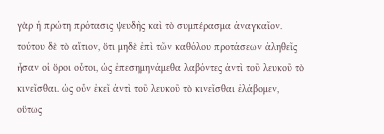γὰρ ἡ πρώτη πρότασις ψευδὴς καὶ τὸ συμπέρασμα ἀναγκαῖον. τούτου δὲ τὸ αἴτιον, ὅτι μηδὲ ἐπὶ τῶν καθόλου προτάσεων ἀληθεῖς ἦσαν οἱ ὅροι οὗτοι, ὡς ἐπεσημηνάμεθα λαβόντες ἀντὶ τοῦ λευκοῦ τὸ κινεῖσθαι. ὡς οὖν ἐκεῖ ἀντὶ τοῦ λευκοῦ τὸ κινεῖσθαι ἐλάβομεν, οὕτως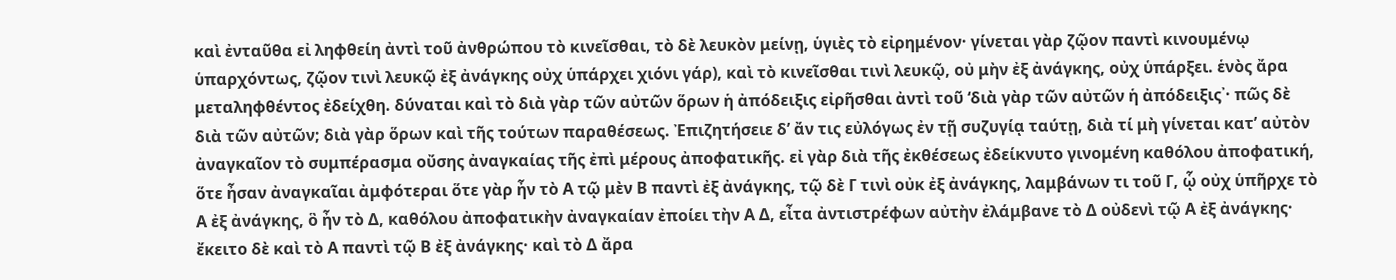καὶ ἐνταῦθα εἰ ληφθείη ἀντὶ τοῦ ἀνθρώπου τὸ κινεῖσθαι, τὸ δὲ λευκὸν μείνῃ, ὑγιὲς τὸ εἰρημένον· γίνεται γὰρ ζῷον παντὶ κινουμένῳ ὑπαρχόντως, ζῷον τινὶ λευκῷ ἐξ ἀνάγκης οὐχ ὑπάρχει χιόνι γάρ), καὶ τὸ κινεῖσθαι τινὶ λευκῷ, οὐ μὴν ἐξ ἀνάγκης, οὐχ ὑπάρξει. ἑνὸς ἄρα μεταληφθέντος ἐδείχθη. δύναται καὶ τὸ διὰ γὰρ τῶν αὐτῶν ὅρων ἡ ἀπόδειξις εἰρῆσθαι ἀντὶ τοῦ ‘διὰ γὰρ τῶν αὐτῶν ἡ ἀπόδειξις᾿· πῶς δὲ διὰ τῶν αὐτῶν; διὰ γὰρ ὅρων καὶ τῆς τούτων παραθέσεως. Ἐπιζητήσειε δ’ ἄν τις εὐλόγως ἐν τῇ συζυγίᾳ ταύτῃ, διὰ τί μὴ γίνεται κατ’ αὐτὸν ἀναγκαῖον τὸ συμπέρασμα οὔσης ἀναγκαίας τῆς ἐπὶ μέρους ἀποφατικῆς. εἰ γὰρ διὰ τῆς ἐκθέσεως ἐδείκνυτο γινομένη καθόλου ἀποφατική, ὅτε ἦσαν ἀναγκαῖαι ἀμφότεραι ὅτε γὰρ ἦν τὸ Α τῷ μὲν Β παντὶ ἐξ ἀνάγκης, τῷ δὲ Γ τινὶ οὐκ ἐξ ἀνάγκης, λαμβάνων τι τοῦ Γ, ᾧ οὐχ ὑπῆρχε τὸ Α ἐξ ἀνάγκης, ὃ ἦν τὸ Δ, καθόλου ἀποφατικὴν ἀναγκαίαν ἐποίει τὴν Α Δ, εἶτα ἀντιστρέφων αὐτὴν ἐλάμβανε τὸ Δ οὐδενὶ τῷ Α ἐξ ἀνάγκης· ἔκειτο δὲ καὶ τὸ Α παντὶ τῷ Β ἐξ ἀνάγκης· καὶ τὸ Δ ἄρα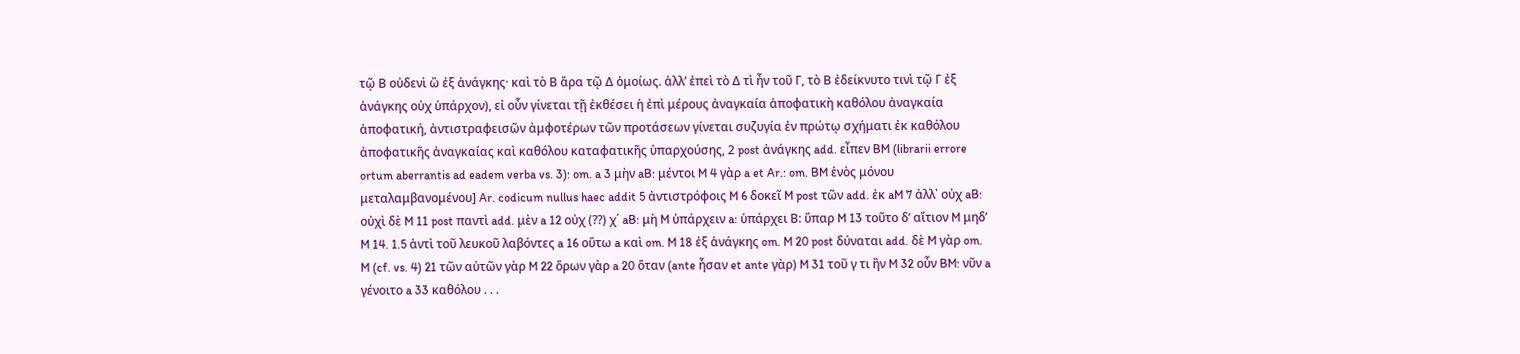τῷ Β οὐδενὶ ὢ ἐξ ἀνάγκης· καὶ τὸ Β ἄρα τῷ Δ ὁμοίως. ἀλλ’ ἐπεὶ τὸ Δ τὶ ἦν τοῦ Γ, τὸ Β ἐδείκνυτο τινὶ τῷ Γ ἐξ ἀνάγκης οὐχ ὑπάρχον), εἰ οὖν γίνεται τῇ ἐκθέσει ἡ ἐπὶ μέρους ἀναγκαία ἀποφατικὴ καθόλου ἀναγκαία ἀποφατική, ἀντιστραφεισῶν ἀμφοτέρων τῶν προτάσεων γίνεται συζυγία ἐν πρώτῳ σχήματι ἐκ καθόλου ἀποφατικῆς ἀναγκαίας καὶ καθόλου καταφατικῆς ὑπαρχούσης, 2 post ἀνάγκης add. εἶπεν BM (librarii errore ortum aberrantis ad eadem verba vs. 3): om. a 3 μὴν aB: μέντοι M 4 γὰρ a et Ar.: om. BM ἑνὸς μόνου μεταλαμβανομένου] Ar. codicum nullus haec addit 5 ἀντιστρόφοις M 6 δοκεῖ M post τῶν add. ἐκ aM 7 ἀλλ᾿ οὐχ aB: οὐχὶ δὲ M 11 post παντὶ add. μὲν a 12 οὐχ (??) χ΄ aB: μὴ M ὑπάρχειν a: ὑπάρχει Β: ὕπαρ M 13 τοῦτο δ’ αἴτιον M μηδ’ M 14. 1.5 ἀντὶ τοῦ λευκοῦ λαβόντες a 16 οὕτω a καὶ om. M 18 ἐξ ἀνάγκης om. M 20 post δύναται add. δὲ M γὰρ om. M (cf. vs. 4) 21 τῶν αὐτῶν γὰρ M 22 ὅρων γὰρ a 20 ὅταν (ante ἦσαν et ante γὰρ) M 31 τοῦ γ τι ἢν M 32 οὖν BM: νῦν a γένοιτο a 33 καθόλου . . .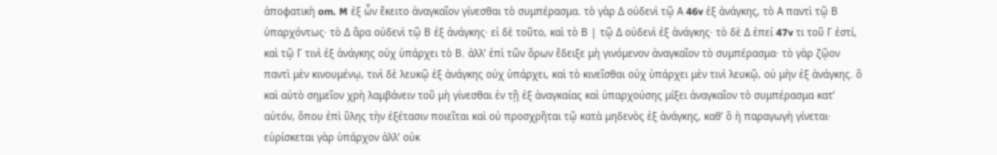ἀποφατικὴ om. M ἐξ ὧν ἔκειτο ἀναγκαῖον γίνεσθαι τὸ συμπέρασμα. τὸ γὰρ Δ οὐδενὶ τῷ Α 46v ἐξ ἀνάγκης, τὸ Α παντὶ τῷ Β ὑπαρχόντως· τὸ Δ ἄρα οὐδενὶ τῷ Β ἐξ ἀνάγκης· εἰ δὲ τοῦτο, καὶ τὸ Β | τῷ Δ οὐδενὶ ἐξ ἀνάγκης· τὸ δὲ Δ ἐπεί 47v τι τοῦ Γ ἐστί, καὶ τῷ Γ τινὶ ἐξ ἀνάγκης οὐχ ὑπάρχει τὸ Β. ἀλλ’ ἐπὶ τῶν ὅρων ἔδειξε μὴ γινόμενον ἀναγκαῖον τὸ συμπέρασμα· τὸ γὰρ ζῷον παντὶ μὲν κινουμένῳ, τινὶ δὲ λευκῷ ἐξ ἀνάγκης οὐχ ὑπάρχει, καὶ τὸ κινεῖσθαι οὐχ ὑπάρχει μὲν τινὶ λευκῷ, οὐ μὴν ἐξ ἀνάγκης. ὃ καὶ αὐτὸ σημεῖον χρὴ λαμβάνειν τοῦ μὴ γίνεσθαι ἐν τῇ ἐξ ἀναγκαίας καὶ ὑπαρχούσης μίξει ἀναγκαῖον τὸ συμπέρασμα κατ’ αὐτόν, ὅπου ἐπὶ ὕλης τὴν ἐξέτασιν ποιεῖται καὶ οὐ προσχρῆται τῷ κατὰ μηδενὸς ἐξ ἀνάγκης, καθ’ ὃ ἡ παραγωγὴ γίνεται· εὑρίσκεται γὰρ ὑπάρχον ἀλλ’ οὐκ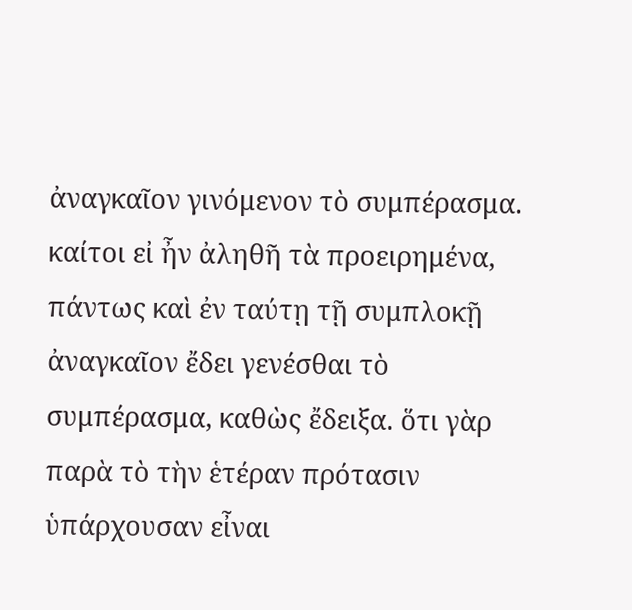ἀναγκαῖον γινόμενον τὸ συμπέρασμα. καίτοι εἰ ἦν ἀληθῆ τὰ προειρημένα, πάντως καὶ ἐν ταύτῃ τῇ συμπλοκῇ ἀναγκαῖον ἔδει γενέσθαι τὸ συμπέρασμα, καθὼς ἔδειξα. ὅτι γὰρ παρὰ τὸ τὴν ἑτέραν πρότασιν ὑπάρχουσαν εἶναι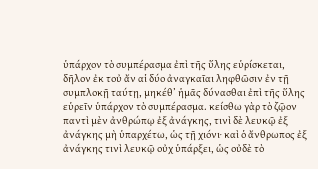ὑπάρχον τὸ συμπέρασμα ἐπὶ τῆς ὕλης εὑρίσκεται, δῆλον ἐκ τοὐ ἄν αἱ δύο ἀναγκαῖαι ληφθῶσιν ἐν τῇ συμπλοκῇ ταύτῃ, μηκέθ’ ἡμᾶς δύνασθαι ἐπὶ τῆς ὕλης εὑρεῖν ὑπάρχον τὸ συμπέρασμα. κείσθω γὰρ τὸ ζῷον παντὶ μὲν ἀνθρώπῳ ἐξ ἀνάγκης, τινὶ δὲ λευκῷ ἐξ ἀνάγκης μὴ ὑπαρχέτω, ὡς τῇ χιόνι· καὶ ὁ ἄνθρωπος ἐξ ἀνάγκης τινὶ λευκῷ οὐχ ὑπάρξει, ὡς οὐδὲ τὸ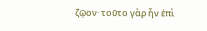ζῷον· τοῦτο γὰρ ἦν ἐπὶ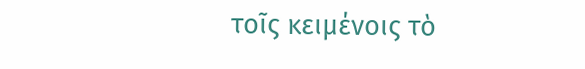τοῖς κειμένοις τὸ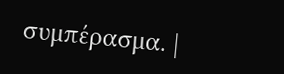συμπέρασμα. |